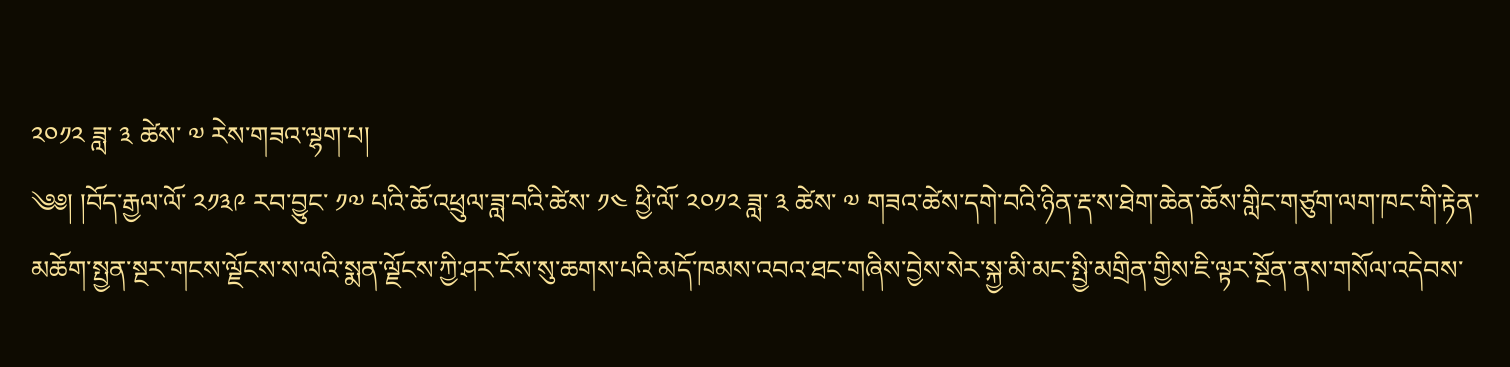༢༠༡༢ ཟླ་ ༣ ཚེས་ ༧ རེས་གཟའ་ལྷག་པ།
༄༅། །བོད་རྒྱལ་ལོ་ ༢༡༣༩ རབ་བྱུང་ ༡༧ པའི་ཆོ་འཕྲུལ་ཟླ་བའི་ཚེས་ ༡༤ ཕྱི་ལོ་ ༢༠༡༢ ཟླ་ ༣ ཚེས་ ༧ གཟའ་ཚེས་དགེ་བའི་ཉིན་རྡ་ས་ཐེག་ཆེན་ཆོས་གླིང་གཙུག་ལག་ཁང་གི་རྟེན་མཆོག་སྤྱན་སྔར་གངས་ལྗོངས་ས་ལའི་སྨན་ལྗོངས་ཀྱི་ཤར་ངོས་སུ་ཆགས་པའི་མདོ་ཁམས་འབའ་ཐང་གཞིས་བྱེས་སེར་སྐྱ་མི་མང་སྤྱི་མགྲིན་གྱིས་ཇི་ལྟར་སྔོན་ནས་གསོལ་འདེབས་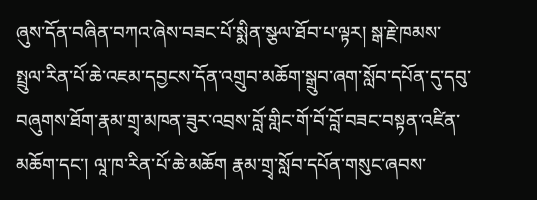ཞུས་དོན་བཞིན་བཀའ་ཞེས་བཟང་པོ་སྨིན་སྩལ་ཐོབ་པ་ལྟར། སྒ་རྗེ་ཁམས་སྤྲུལ་རིན་པོ་ཆེ་འཇམ་དབྱངས་དོན་འགྲུབ་མཆོག་སྒྲུབ་ཞག་སློབ་དཔོན་དུ་དབུ་བཞུགས་ཐོག་རྣམ་གྲྭ་མཁན་ཟུར་འབྲས་བློ་གླིང་གོ་བོ་བློ་བཟང་བསྟན་འཛིན་མཆོག་དང་། ལཱ་ཁ་རིན་པོ་ཆེ་མཆོག རྣམ་གྲྭ་སློབ་དཔོན་གསུང་ཞབས་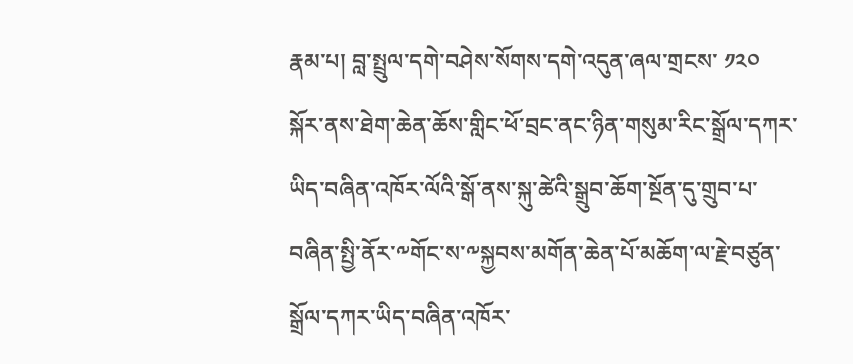རྣམ་པ། བླ་སྤྲུལ་དགེ་བཤེས་སོགས་དགེ་འདུན་ཞལ་གྲངས་ ༡༢༠ སྐོར་ནས་ཐེག་ཆེན་ཆོས་གླིང་ཕོ་བྲང་ནང་ཉིན་གསུམ་རིང་སྒྲོལ་དཀར་ཡིད་བཞིན་འཁོར་ལོའི་སྒོ་ནས་སྐུ་ཚེའི་སྒྲུབ་ཆོག་སྔོན་དུ་གྲུབ་པ་བཞིན་སྤྱི་ནོར་༸གོང་ས་༸སྐྱབས་མགོན་ཆེན་པོ་མཆོག་ལ་རྗེ་བཙུན་སྒྲོལ་དཀར་ཡིད་བཞིན་འཁོར་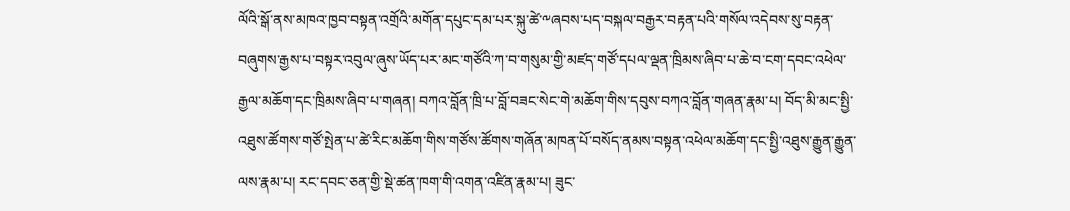ལོའི་སྒོ་ནས་མཁའ་ཁྱབ་བསྟན་འགྲོའི་མགོན་དཔུང་དམ་པར་སྐུ་ཚེ་༸ཞབས་པད་བསྐལ་བརྒྱར་བརྟན་པའི་གསོལ་འདེབས་སུ་བརྟན་བཞུགས་རྒྱས་པ་བསྟར་འབུལ་ཞུས་ཡོད་པར་མང་གཙོའི་ཀ་བ་གསུམ་གྱི་མཛད་གཙོ་དཔལ་ལྡན་ཁྲིམས་ཞིབ་པ་ཆེ་བ་ངག་དབང་འཕེལ་རྒྱལ་མཆོག་དང་ཁྲིམས་ཞིབ་པ་གཞན། བཀའ་བློན་ཁྲི་པ་བློ་བཟང་སེང་གེ་མཆོག་གིས་དབུས་བཀའ་བློན་གཞན་རྣམ་པ། བོད་མི་མང་སྤྱི་འཐུས་ཚོགས་གཙོ་སྤེན་པ་ཚེ་རིང་མཆོག་གིས་གཙོས་ཚོགས་གཞོན་མཁན་པོ་བསོད་ནམས་བསྟན་འཕེལ་མཆོག་དང་སྤྱི་འཐུས་རྒྱུན་རྒྱུན་ལས་རྣམ་པ། རང་དབང་ཅན་གྱི་སྡེ་ཚན་ཁག་གི་འགན་འཛིན་རྣམ་པ། ཟུང་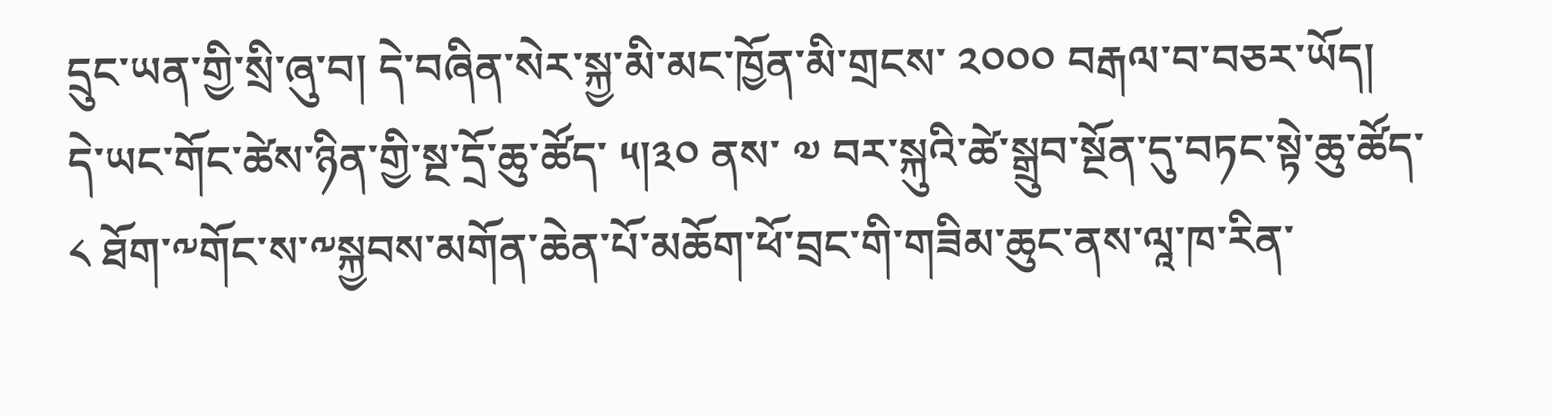དྲུང་ཡན་གྱི་སྲི་ཞུ་བ། དེ་བཞིན་སེར་སྐྱ་མི་མང་ཁྱོན་མི་གྲངས་ ༢༠༠༠ བརྒལ་བ་བཅར་ཡོད།
དེ་ཡང་གོང་ཚེས་ཉིན་གྱི་སྔ་དྲོ་ཆུ་ཚོད་ ༥།༣༠ ནས་ ༧ བར་སྐུའི་ཚེ་སྒྲུབ་སྔོན་དུ་བཏང་སྟེ་ཆུ་ཚོད་ ༨ ཐོག་༸གོང་ས་༸སྐྱབས་མགོན་ཆེན་པོ་མཆོག་ཕོ་བྲང་གི་གཟིམ་ཆུང་ནས་ལཱ་ཁ་རིན་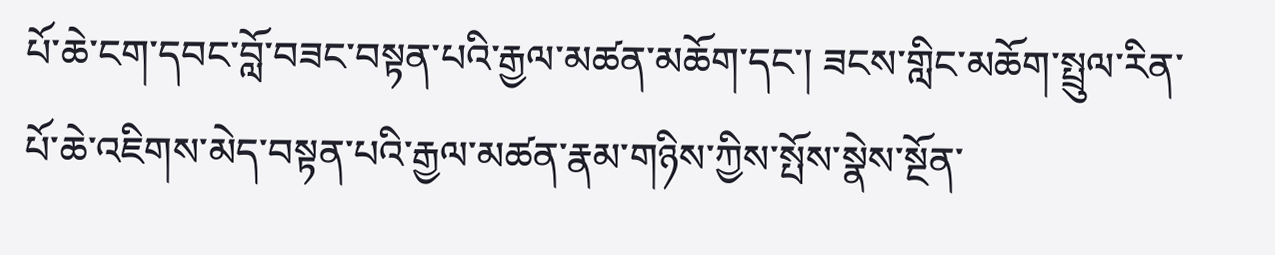པོ་ཆེ་ངག་དབང་བློ་བཟང་བསྟན་པའི་རྒྱལ་མཚན་མཆོག་དང་། ཟངས་གླིང་མཆོག་སྤྲུལ་རིན་པོ་ཆེ་འཇིགས་མེད་བསྟན་པའི་རྒྱལ་མཚན་རྣམ་གཉིས་ཀྱིས་སྤོས་སྣེས་སྔོན་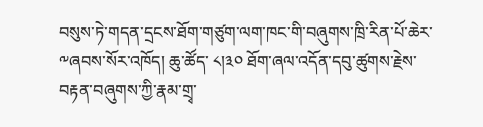བསུས་ཏེ་གདན་དྲངས་ཐོག་གཙུག་ལག་ཁང་གི་བཞུགས་ཁྲི་རིན་པོ་ཆེར་༸ཞབས་སོར་འཁོད། ཆུ་ཚོད་ ༨།༣༠ ཐོག་ཞལ་འདོན་དབུ་ཚུགས་རྗེས་བརྟན་བཞུགས་ཀྱི་རྣམ་གྲྭ་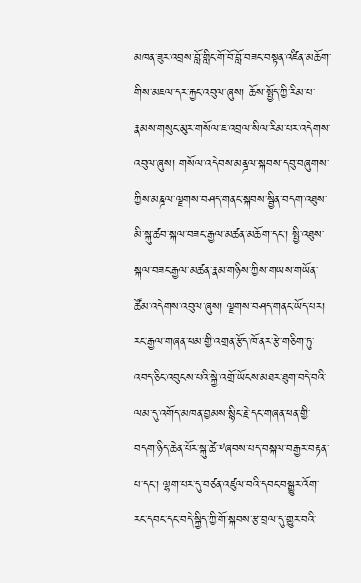མཁན་ཟུར་འབྲས་བློ་གླིང་གོ་བོ་བློ་བཟང་བསྟན་འཛིན་མཆོག་གིས་མཇལ་དར་རྐྱང་འབུལ་ཞུས། ཆོས་སྤྱོད་ཀྱི་རིམ་པ་རྣམས་གསུང་མུར་གསོལ་ཇ་འབྲལ་སིལ་རིམ་པར་འདེགས་འབུལ་ཞུས། གསོལ་འདེབས་མནྜལ་སྐབས་དབུ་བཞུགས་ཀྱིས་མཎྜལ་ལྗགས་བཤད་གནང་སྐབས་སྦྱིན་བདག་འཐུས་མི་སྐུ་ཚབ་སྐལ་བཟང་རྒྱལ་མཚན་མཆོག་དང་། སྤྱི་འཐུས་སྐལ་བཟང་རྒྱལ་མཚན་རྣམ་གཉིས་ཀྱིས་གཡས་གཡོན་ཚོམ་འདེགས་འབུལ་ཞུས། ལྗགས་བཤད་གནང་ཡོད་པར། རང་རྒྱལ་གཞན་ཕམ་གྱི་འགྲན་རྩོད་ཁོ་ནར་རྩེ་གཅིག་ཏུ་འབད་ཅིང་འབུངས་པའི་སྐྱེ་འགྲོ་ཡོངས་མཐར་ཐུག་བདེ་བའི་ལམ་དུ་འགོད་མཁན་བྱམས་སྙིང་རྗེ་དང་གཞན་ཕན་གྱི་བདག་ཉིད་ཆེན་པོར་སྐུ་ཚེ་༸ཞབས་པད་བསྐལ་བརྒྱར་བརྟན་པ་དང་། ལྷག་པར་དུ་བཙན་འཛུལ་བའི་དབང་བསྒྱུར་འོག་རང་དབང་དང་བདེ་སྐྱིད་ཀྱི་གོ་སྐབས་རྩ་བྲལ་དུ་གྱུར་བའི་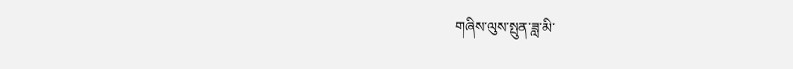གཞིས་ལུས་སྤུན་ཟླ་མི་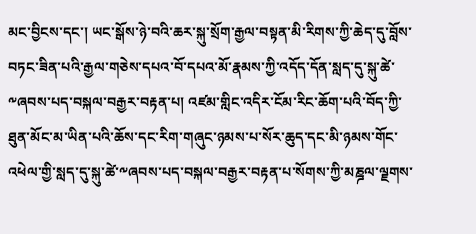མང་བྱིངས་དང་། ཡང་སྒོས་ཉེ་བའི་ཆར་སྐུ་སྲོག་རྒྱལ་བསྟན་མི་རིགས་ཀྱི་ཆེད་དུ་བློས་བཏང་ཟིན་པའི་རྒྱལ་གཅེས་དཔའ་བོ་དཔའ་མོ་རྣམས་ཀྱི་འདོད་དོན་སླད་དུ་སྐུ་ཚེ་༸ཞབས་པད་བསྐལ་བརྒྱར་བརྟན་པ། འཛམ་གླིང་འདིར་ངོམ་རིང་ཆོག་པའི་བོད་ཀྱི་ཐུན་མོང་མ་ཡིན་པའི་ཆོས་དང་རིག་གཞུང་ཉམས་པ་སོར་ཆུད་དང་མི་ཉམས་གོང་འཕེལ་གྱི་སླད་དུ་སྐུ་ཚེ་༸ཞབས་པད་བསྐལ་བརྒྱར་བརྟན་པ་སོགས་ཀྱི་མཎྜལ་ལྗགས་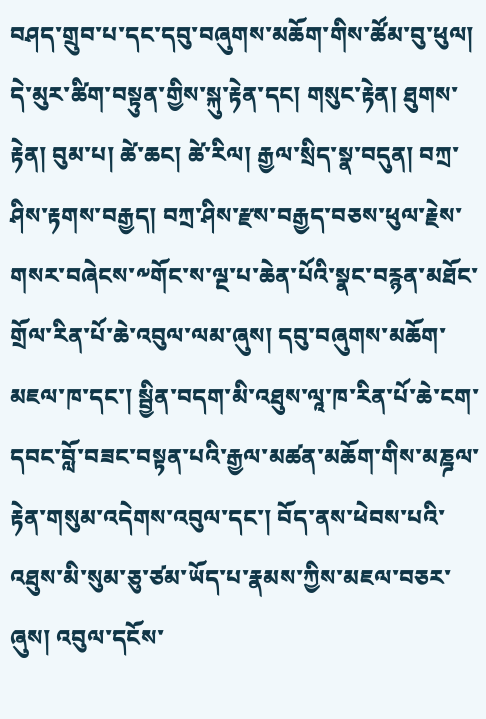བཤད་གྲུབ་པ་དང་དབུ་བཞུགས་མཆོག་གིས་ཚོམ་བུ་ཕུལ། དེ་མུར་ཚིག་བསྟུན་གྱིས་སྐུ་རྟེན་དང། གསུང་རྟེན། ཐུགས་རྟེན། བུམ་པ། ཚེ་ཆང། ཚེ་རིལ། རྒྱལ་སྲིད་སྣ་བདུན། བཀྲ་ཤིས་རྟགས་བརྒྱད། བཀྲ་ཤིས་རྫས་བརྒྱད་བཅས་ཕུལ་རྗེས་གསར་བཞེངས་༸གོང་ས་ལྔ་པ་ཆེན་པོའི་སྣང་བརྙན་མཐོང་གྲོལ་རིན་པོ་ཆེ་འབུལ་ལམ་ཞུས། དབུ་བཞུགས་མཆོག་མཇལ་ཁ་དང་། སྦྱིན་བདག་མི་འཐུས་ལཱ་ཁ་རིན་པོ་ཆེ་ངག་དབང་བློ་བཟང་བསྟན་པའི་རྒྱལ་མཚན་མཆོག་གིས་མཎྜལ་རྟེན་གསུམ་འདེགས་འབུལ་དང་། བོད་ནས་ཕེབས་པའི་འཐུས་མི་སུམ་ཅུ་ཙམ་ཡོད་པ་རྣམས་ཀྱིས་མཇལ་བཅར་ཞུས། འབུལ་དངོས་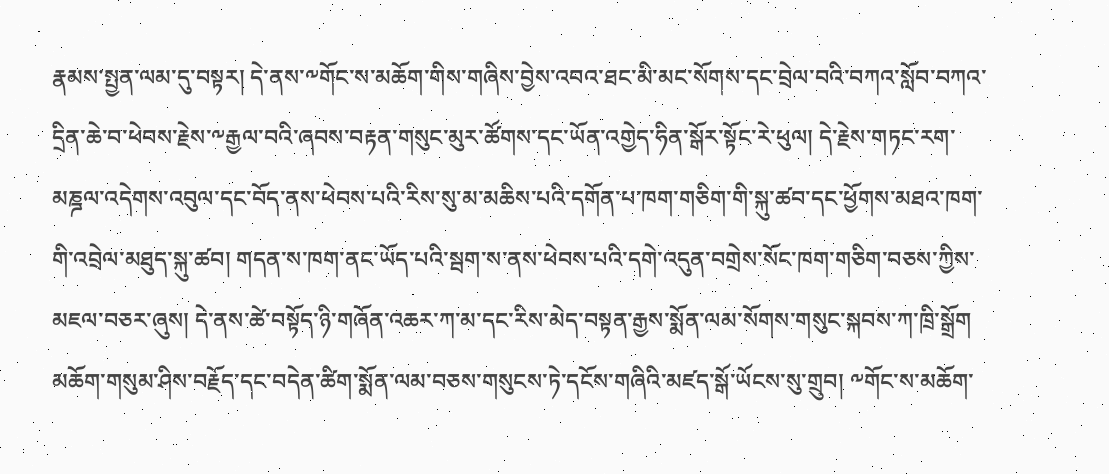རྣམས་སྤྱན་ལམ་དུ་བསྟར། དེ་ནས་༸གོང་ས་མཆོག་གིས་གཞིས་བྱེས་འབའ་ཐང་མི་མང་སོགས་དང་བྲེལ་བའི་བཀའ་སློབ་བཀའ་དྲིན་ཆེ་བ་ཕེབས་རྗེས་༸རྒྱལ་བའི་ཞབས་བརྟན་གསུང་མུར་ཚོགས་དང་ཡོན་འགྱེད་ཧིན་སྒོར་སྟོང་རེ་ཕུལ། དེ་རྗེས་གཏང་རག་མཎྜལ་འདེགས་འབུལ་དང་བོད་ནས་ཕེབས་པའི་རིས་སུ་མ་མཆིས་པའི་དགོན་པ་ཁག་གཅིག་གི་སྐུ་ཚབ་དང་ཕྱོགས་མཐའ་ཁག་གི་འབྲེལ་མཐུད་སྐུ་ཚབ། གདན་ས་ཁག་ནང་ཡོད་པའི་སྦག་ས་ནས་ཕེབས་པའི་དགེ་འདུན་བགྲེས་སོང་ཁག་གཅིག་བཅས་ཀྱིས་མཇལ་བཅར་ཞུས། དེ་ནས་ཚེ་བསྟོད་ཉི་གཞོན་འཆར་ཀ་མ་དང་རིས་མེད་བསྟན་རྒྱས་སྨོན་ལམ་སོགས་གསུང་སྐབས་ཀ་ཁྲི་སྒྲོག མཆོག་གསུམ་ཤིས་བརྗོད་དང་བདེན་ཚིག་སྨོན་ལམ་བཅས་གསུངས་ཏེ་དངོས་གཞིའི་མཛད་སྒོ་ཡོངས་སུ་གྲུབ། ༸གོང་ས་མཆོག་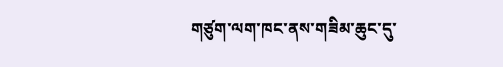གཙུག་ལག་ཁང་ནས་གཟིམ་ཆུང་དུ་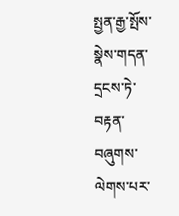སྤྱན་རྒྱ་སྤོས་སྣེས་གདན་དྲངས་ཏེ་བརྟན་བཞུགས་ལེགས་པར་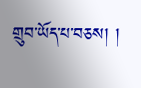གྲུབ་ཡོད་པ་བཅས། །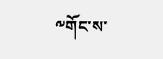༸གོང་ས་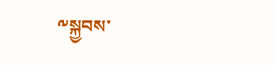༸སྐྱབས་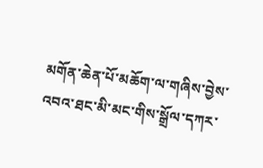མགོན་ཆེན་པོ་མཆོག་ལ་གཞིས་བྱེས་འབའ་ཐང་མི་མང་གིས་སྒྲོལ་དཀར་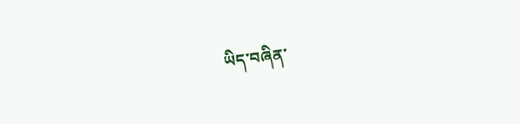ཡིད་བཞིན་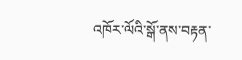འཁོར་ལོའི་སྒོ་ནས་བརྟན་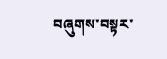བཞུགས་བསྟར་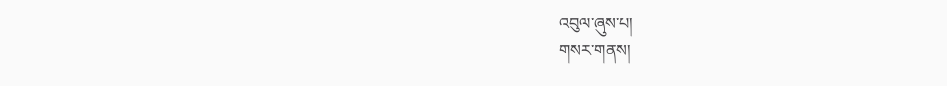འབུལ་ཞུས་པ།
གསར་གནས།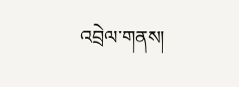འབྲེལ་གནས།